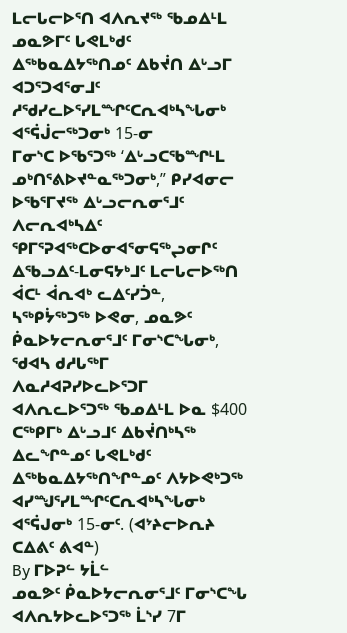ᒪᓕᒐᓕᐅᕐᑎ ᐊᐱᕆᔪᖅ ᖃᓄᐃᒻᒪ ᓄᓇᕗᒥᑦ ᒐᕙᒪᒃᑯᑦ ᐃᖅᑲᓇᐃᔭᖅᑎᓄᑦ ᐃᑲᔫᑎ ᐃᒡᓗᒥ ᐊᑐᕐᑐᐊᕐᓂᒧᑦ ᓱᖁᓯᓚᐅᕐᓯᒪᙱᑦᑕᕆᐊᒃᓴᖓᓂᒃ ᐊᕐᕌᒎᓕᖅᑐᓂᒃ 15-ᓂ
ᒥᓂᔅᑕ ᐅᖃᕐᑐᖅ ‘ᐃᒡᓗᑕᖃᙱᒻᒪ ᓄᒃᑎᕐᕕᐅᔪᓐᓇᖅᑐᓂᒃ,” ᑭᓯᐊᓂᓕ ᐅᖃᕐᒥᔪᖅ ᐃᒡᓗᓕᕆᓂᕐᒧᑦ ᐱᓕᕆᐊᒃᓴᐃᑦ ᕿᒥᕐᕈᐊᖅᑕᐅᓂᐊᕐᓂᕋᖅᖢᓂᒋᑦ
ᐃᖃᓗᐃᑦ-ᒪᓂᕋᔭᒃᒧᑦ ᒪᓕᒐᓕᐅᖅᑎ ᐋᑕᒻ ᐋᕆᐊᒃ ᓚᐃᑦᓯᑑᓐ, ᓴᖅᑭᔮᖅᑐᖅ ᐅᕙᓂ, ᓄᓇᕗᑦ ᑮᓇᐅᔭᓕᕆᓂᕐᒧᑦ ᒥᓂᔅᑕᖓᓂᒃ, ᖁᐊᓴ ᑯᓱᒐᖅᒥ ᐱᓇᓱᐊᕈᓯᐅᓚᐅᕐᑐᒥ ᐊᐱᕆᓚᐅᕐᑐᖅ ᖃᓄᐃᒻᒪ ᐅᓇ $400 ᑕᖅᑭᒥᒃ ᐃᒡᓗᒧᑦ ᐃᑲᔫᑎᒃᓴᖅ ᐃᓚᖏᓐᓄᑦ ᒐᕙᒪᒃᑯᑦ ᐃᖅᑲᓇᐃᔭᖅᑎᖏᓐᓄᑦ ᐱᔭᐅᕙᒃᑐᖅ ᐊᓯᙳᕐᓯᒪᙱᑦᑕᕆᐊᒃᓴᖓᓂᒃ ᐊᕐᕌᒍᓂᒃ 15-ᓂᑦ. (ᐊᔾᔨᓕᐅᕆᔨ ᑕᐃᕕᑦ ᕕᐊᓐ)
By ᒥᐅᕈᓪ ᔭᒫᓪ
ᓄᓇᕗᑦ ᑮᓇᐅᔭᓕᕆᓂᕐᒧᑦ ᒥᓂᔅᑕᖓ ᐊᐱᕆᔭᐅᓚᐅᕐᑐᖅ ᒫᔅᓯ 7ᒥ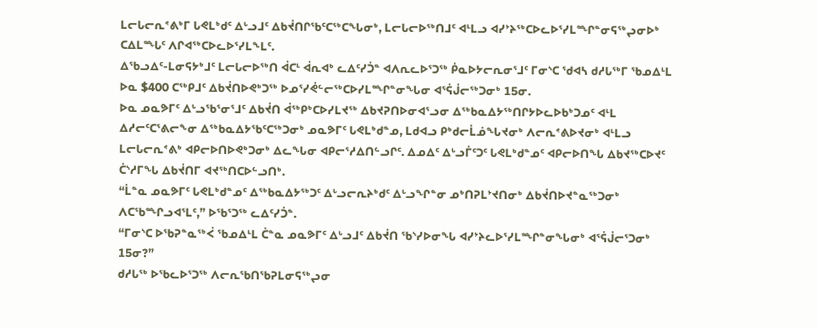ᒪᓕᒐᓕᕆᕝᕕᒃᒥ ᒐᕙᒪᒃᑯᑦ ᐃᒡᓗᒧᑦ ᐃᑲᔫᑎᒋᖃᑦᑕᖅᑕᖓᓂᒃ, ᒪᓕᒐᓕᐅᖅᑎᒧᑦ ᐊᒻᒪᓗ ᐊᓯᔾᔨᖅᑕᐅᓚᐅᕐᓯᒪᙱᓐᓂᕋᖅᖢᓂᐅᒃ ᑕᐃᒪᙵᑦ ᐱᒋᐊᖅᑕᐅᓚᐅᕐᓯᒪᖕᒪᑦ.
ᐃᖃᓗᐃᑦ-ᒪᓂᕋᔭᒃᒧᑦ ᒪᓕᒐᓕᐅᖅᑎ ᐋᑕᒻ ᐋᕆᐊᒃ ᓚᐃᑦᓯᑑᓐ ᐊᐱᕆᓚᐅᕐᑐᖅ ᑮᓇᐅᔭᓕᕆᓂᕐᒧᑦ ᒥᓂᔅᑕ ᖁᐊᓴ ᑯᓱᒐᖅᒥ ᖃᓄᐃᒻᒪ ᐅᓇ $400 ᑕᖅᑭᒧᑦ ᐃᑲᔫᑎᐅᕙᒃᑐᖅ ᐅᓄᕐᓯᕚᓪᓕᖅᑕᐅᓯᒪᙱᓐᓂᖓᓂ ᐊᕐᕌᒎᓕᖅᑐᓂᒃ 15ᓂ.
ᐅᓇ ᓄᓇᕗᒥᑦ ᐃᒡᓗᖃᕐᓂᕐᒧᑦ ᐃᑲᔫᑎ ᐋᖅᑭᒃᑕᐅᓯᒪᔪᖅ ᐃᑲᔪᕈᑎᐅᓂᐊᕐᓗᓂ ᐃᖅᑲᓇᐃᔭᖅᑎᒋᔭᐅᓚᐅᑲᒃᑐᓄᑦ ᐊᒻᒪ ᐃᓱᓕᑦᑕᕐᕕᓕᖕᓂ ᐃᖅᑲᓇᐃᔭᖃᑦᑕᖅᑐᓂᒃ ᓄᓇᕗᒥᑦ ᒐᕙᒪᒃᑯᓐᓄ, ᒪᑯᐊᓗ ᑭᒃᑯᓕᒫᓅᖓᔪᓂᒃ ᐱᓕᕆᕝᕕᐅᔪᓂᒃ ᐊᒻᒪᓗ ᒪᓕᒐᓕᕆᕝᕕᒃ ᐊᑭᓕᐅᑎᐅᕙᒃᑐᓂᒃ ᐃᓚᖓᓂ ᐊᑭᓕᕐᓱᐃᑎᓪᓗᒋᑦ. ᐃᓄᐃᑦ ᐃᒡᓗᒦᑦᑐᑦ ᒐᕙᒪᒃᑯᓐᓄᑦ ᐊᑭᓕᐅᑎᖓ ᐃᑲᔪᖅᑕᐅᔪᑦ ᑖᔅᓱᒥᖓ ᐃᑲᔫᑎᒥ ᐊᔪᖅᑎᑕᐅᓪᓗᑎᒃ.
“ᒫᓐᓇ ᓄᓇᕗᒥᑦ ᒐᕙᒪᒃᑯᓐᓄᑦ ᐃᖅᑲᓇᐃᔭᖅᑐᑦ ᐃᒡᓗᓕᕆᔨᒃᑯᑦ ᐃᒡᓗᖏᓐᓂ ᓄᒃᑎᕈᒪᔾᔪᑎᓂᒃ ᐃᑲᔫᑎᐅᔪᓐᓇᖅᑐᓂᒃ ᐱᑕᖃᙱᓗᐊᕐᒪᑦ,” ᐅᖃᕐᑐᖅ ᓚᐃᑦᓯᑑᓐ.
“ᒥᓂᔅᑕ ᐅᖃᕈᓐᓇᖅᐹ ᖃᓄᐃᒻᒪ ᑖᓐᓇ ᓄᓇᕗᒥᑦ ᐃᒡᓗᒧᑦ ᐃᑲᔫᑎ ᖃᔅᓯᐅᓂᖓ ᐊᓯᔾᔨᓚᐅᕐᓯᒪᙱᓐᓂᖓᓂᒃ ᐊᕐᕌᒎᓕᕐᑐᓂᒃ 15ᓂ?”
ᑯᓱᒐᖅ ᐅᖃᓚᐅᕐᑐᖅ ᐱᓕᕆᖃᑎᖃᕈᒪᓂᕋᖅᖢᓂ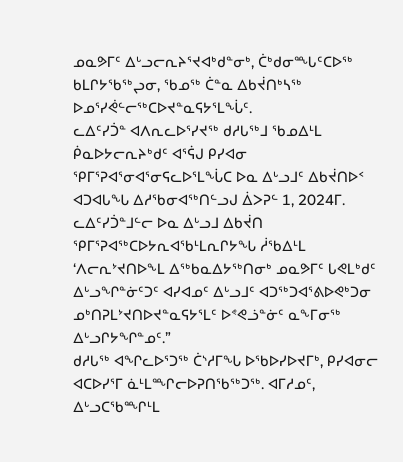ᓄᓇᕗᒥᑦ ᐃᒡᓗᓕᕆᔨᕐᔪᐊᒃᑯᓐᓂᒃ, ᑖᒃᑯᓂᙵᑦᑕᐅᖅ ᑲᒪᒋᔭᖃᖅᖢᓂ, ᖃᓄᖅ ᑖᓐᓇ ᐃᑲᔫᑎᒃᓴᖅ ᐅᓄᕐᓯᕚᓪᓕᖅᑕᐅᔪᓐᓇᕋᔭᕐᒪᖔᑦ.
ᓚᐃᑦᓯᑑᓐ ᐊᐱᕆᓚᐅᕐᓯᔪᖅ ᑯᓱᒐᖅᒧ ᖃᓄᐃᒻᒪ ᑮᓇᐅᔭᓕᕆᔨᒃᑯᑦ ᐊᕐᕌᒍ ᑭᓯᐊᓂ ᕿᒥᕐᕈᐊᕐᓂᐊᕐᓂᕋᓚᐅᕐᒪᖔᑕ ᐅᓇ ᐃᒡᓗᒧᑦ ᐃᑲᔫᑎᐅᑉ ᐊᑐᐊᒐᖓ ᐃᓱᖃᓂᐊᖅᑎᓪᓗᒍ ᐄᐳᕈᓪ 1, 2024ᒥ.
ᓚᐃᑦᓯᑑᓐᒧᓪᓕ ᐅᓇ ᐃᒡᓗᒧ ᐃᑲᔫᑎ ᕿᒥᕐᕈᐊᖅᑕᐅᔭᕆᐊᖃᒻᒪᕆᒋᔭᖓ ᓲᖃᐃᒻᒪ ‘ᐱᓕᕆᔾᔪᑎᐅᖕᒪ ᐃᖅᑲᓇᐃᔭᖅᑎᓂᒃ ᓄᓇᕗᒥᑦ ᒐᕙᒪᒃᑯᑦ ᐃᒡᓗᖏᓐᓃᑦᑐᑦ ᐊᓯᐊᓄᑦ ᐃᒡᓗᒧᑦ ᐊᑐᖅᑐᐊᕐᕕᐅᕙᒃᑐᓂ ᓄᒃᑎᕈᒪᔾᔪᑎᐅᔪᓐᓇᕋᔭᕐᒪᑦ ᐅᕝᕙᓘᓐᓃᑦ ᓇᖕᒥᓂᖅ ᐃᒡᓗᒋᔭᖏᓐᓄᑦ.”
ᑯᓱᒐᖅ ᐊᖏᓚᐅᕐᑐᖅ ᑖᔅᓱᒥᖓ ᐅᖃᐅᓯᐅᔪᒥᒃ, ᑭᓯᐊᓂᓕ ᐊᑕᐅᓯᕐᒥ ᓈᒻᒪᙱᓕᐅᕈᑎᖃᖅᑐᖅ. ᐊᒥᓱᓄᑦ, ᐃᒡᓗᑕᖃᙱᒻᒪ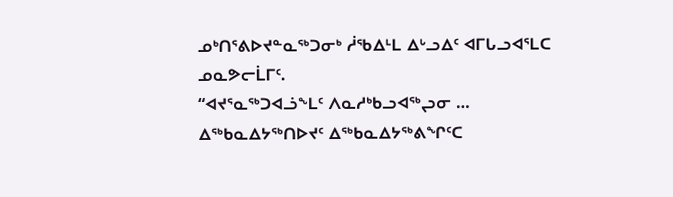ᓄᒃᑎᕐᕕᐅᔪᓐᓇᖅᑐᓂᒃ ᓲᖃᐃᒻᒪ ᐃᒡᓗᐃᑦ ᐊᒥᒐᓗᐊᕐᒪᑕ ᓄᓇᕗᓕᒫᒥᑦ.
“ᐊᔪᕐᓇᖅᑐᐊᓘᖕᒪᑦ ᐱᓇᓱᒃᑲᓗᐊᖅᖢᓂ … ᐃᖅᑲᓇᐃᔭᖅᑎᐅᔪᑦ ᐃᖅᑲᓇᐃᔭᖅᕕᖏᑦᑕ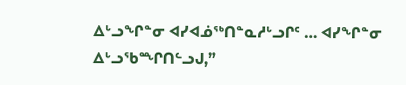ᐃᒡᓗᖏᓐᓂ ᐊᓯᐊᓅᖅᑎᓐᓇᓱᒡᓗᒋᑦ … ᐊᓯᖏᓐᓂ ᐃᒡᓗᖃᙱᑎᓪᓗᒍ,”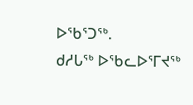ᐅᖃᕐᑐᖅ.
ᑯᓱᒐᖅ ᐅᖃᓚᐅᕐᒥᔪᖅ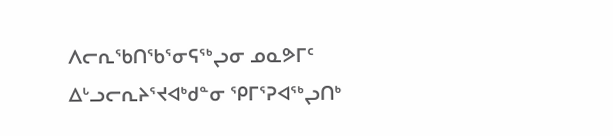ᐱᓕᕆᖃᑎᖃᕐᓂᕋᖅᖢᓂ ᓄᓇᕗᒥᑦ ᐃᒡᓗᓕᕆᔨᕐᔪᐊᒃᑯᓐᓂ ᕿᒥᕐᕈᐊᖅᖢᑎᒃ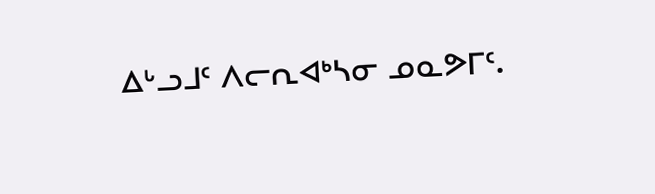ᐃᒡᓗᒧᑦ ᐱᓕᕆᐊᒃᓴᓂ ᓄᓇᕗᒥᑦ.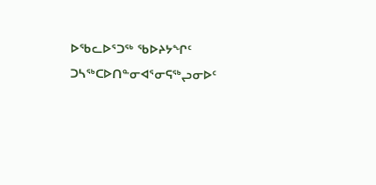ᐅᖃᓚᐅᕐᑐᖅ ᖃᐅᔨᔭᖏᑦ ᑐᓴᖅᑕᐅᑎᓐᓂᐊᕐᓂᕋᖅᖢᓂᐅᑦ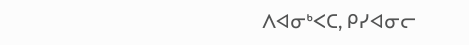ᐱᐊᓂᒃᐸᑕ, ᑭᓯᐊᓂᓕ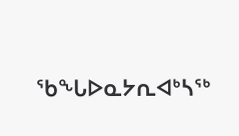ᖃᖓᐅᓇᔭᕆᐊᒃᓴᖅ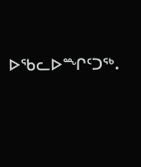ᐅᖃᓚᐅᙱᑦᑐᖅ.